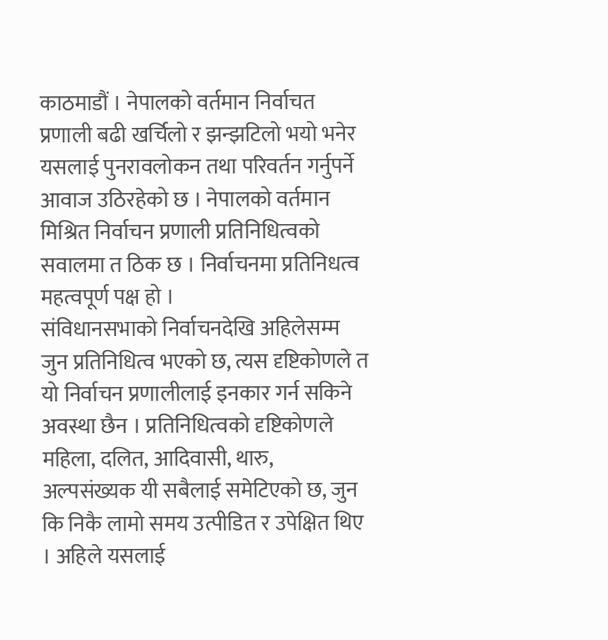काठमाडौं । नेपालको वर्तमान निर्वाचत प्रणाली बढी खर्चिलो र झन्झटिलो भयो भनेर यसलाई पुनरावलोकन तथा परिवर्तन गर्नुपर्ने आवाज उठिरहेको छ । नेपालको वर्तमान मिश्रित निर्वाचन प्रणाली प्रतिनिधित्वको सवालमा त ठिक छ । निर्वाचनमा प्रतिनिधत्व महत्वपूर्ण पक्ष हो ।
संविधानसभाको निर्वाचनदेखि अहिलेसम्म जुन प्रतिनिधित्व भएको छ, त्यस दृष्टिकोणले त यो निर्वाचन प्रणालीलाई इनकार गर्न सकिने अवस्था छैन । प्रतिनिधित्वको दृष्टिकोणले महिला, दलित, आदिवासी, थारु, अल्पसंख्यक यी सबैलाई समेटिएको छ, जुन कि निकै लामो समय उत्पीडित र उपेक्षित थिए । अहिले यसलाई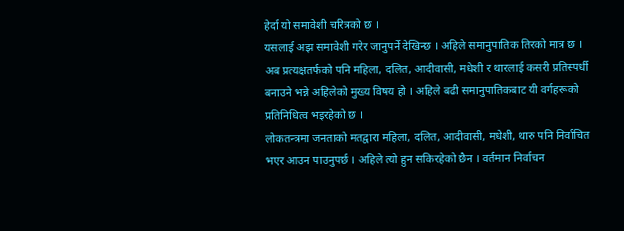हेर्दा यो समावेशी चरित्रको छ ।
यसलाई अझ समावेशी गरेर जानुपर्ने देखिन्छ । अहिले समानुपातिक तिरको मात्र छ । अब प्रत्यक्षतर्फको पनि महिला, दलित, आदीवासी, मधेशी र थारलाई कसरी प्रतिस्पर्धी बनाउने भन्ने अहिलेको मुख्य विषय हो । अहिले बढी समानुपातिकबाट यी वर्गहरूको प्रतिनिधित्व भइरहेको छ ।
लोकतन्त्रमा जनताको मतद्वारा महिला, दलित, आदीवासी, मधेशी, थारु पनि निर्वाचित भएर आउन पाउनुपर्छ । अहिले त्यो हुन सकिरहेको छैन । वर्तमान निर्वाचन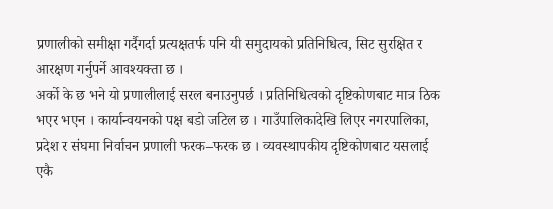प्रणालीको समीक्षा गर्दैगर्दा प्रत्यक्षतर्फ पनि यी समुदायको प्रतिनिधित्व, सिट सुरक्षित र आरक्षण गर्नुपर्ने आवश्यक्ता छ ।
अर्को के छ भने यो प्रणालीलाई सरल बनाउनुपर्छ । प्रतिनिधित्वको दृष्टिकोणबाट मात्र ठिक भएर भएन । कार्यान्वयनको पक्ष बडो जटिल छ । गाउँपालिकादेखि लिएर नगरपालिका, प्रदेश र संघमा निर्वाचन प्रणाली फरक–फरक छ । व्यवस्थापकीय दृष्टिकोणबाट यसलाई एकै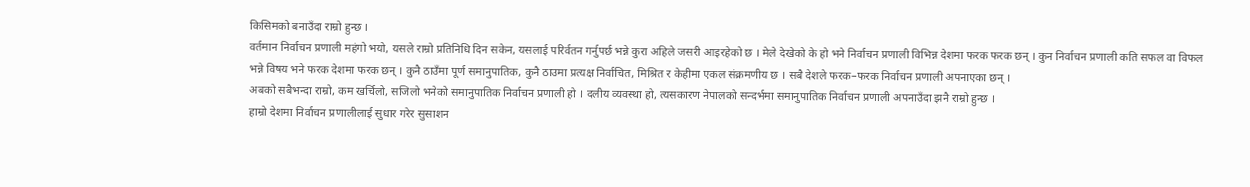किसिमको बनाउँदा राम्रो हुन्छ ।
वर्तमान निर्वाचन प्रणाली महंगो भयो, यसले राम्रो प्रतिनिधि दिन सकेन, यसलाई परिर्वतन गर्नुपर्छ भन्ने कुरा अहिले जसरी आइरहेको छ । मेले देखेको के हो भने निर्वाचन प्रणाली विभिन्न देशमा फरक फरक छन् । कुन निर्वाचन प्रणाली कति सफल वा विफल भन्ने विषय भने फरक देशमा फरक छन् । कुनै ठाउँमा पूर्ण समानुपातिक, कुनै ठाउमा प्रत्यक्ष निर्वाचित, मिश्रित र केहीमा एकल संक्रमणीय छ । सबै देशले फरक–फरक निर्वाचन प्रणाली अपनाएका छन् ।
अबको सबैभन्दा राम्रो, कम खर्चिलो, सजिलो भनेको समानुपातिक निर्वाचन प्रणाली हो । दलीय व्यवस्था हो, त्यसकारण नेपालको सन्दर्भमा समानुपातिक निर्वाचन प्रणाली अपनाउँदा झनै राम्रो हुन्छ ।
हाम्रो देशमा निर्वाचन प्रणालीलाई सुधार गरेर सुसाशन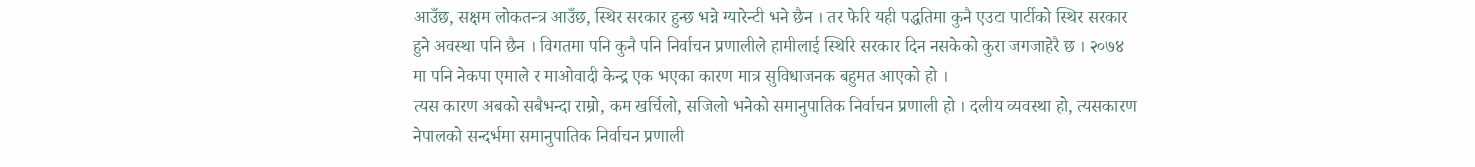आउँछ, सक्षम लोकतन्त्र आउँछ, स्थिर सरकार हुन्छ भन्ने ग्यारेन्टी भने छैन । तर फेरि यही पद्धतिमा कुनै एउटा पार्टीको स्थिर सरकार हुने अवस्था पनि छैन । विगतमा पनि कुनै पनि निर्वाचन प्रणालीले हामीलाई स्थिरि सरकार दिन नसकेको कुरा जगजाहेरै छ । २०७४ मा पनि नेकपा एमाले र माओवादी केन्द्र एक भएका कारण मात्र सुविधाजनक बहुमत आएको हो ।
त्यस कारण अबको सबैभन्दा राम्रो, कम खर्चिलो, सजिलो भनेको समानुपातिक निर्वाचन प्रणाली हो । दलीय व्यवस्था हो, त्यसकारण नेपालको सन्दर्भमा समानुपातिक निर्वाचन प्रणाली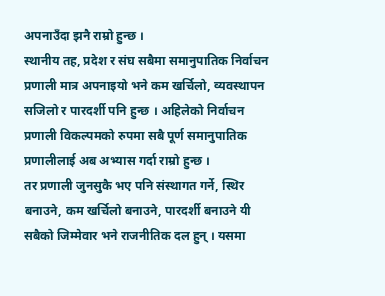अपनाउँदा झनै राम्रो हुन्छ ।
स्थानीय तह, प्रदेश र संघ सबैमा समानुपातिक निर्वाचन प्रणाली मात्र अपनाइयो भने कम खर्चिलो, व्यवस्थापन सजिलो र पारदर्शी पनि हुन्छ । अहिलेको निर्वाचन प्रणाली विकल्पमको रुपमा सबै पूर्ण समानुपातिक प्रणालीलाई अब अभ्यास गर्दा राम्रो हुन्छ ।
तर प्रणाली जुनसुकै भए पनि संस्थागत गर्ने, स्थिर बनाउने, कम खर्चिलो बनाउने, पारदर्शी बनाउने यी सबैको जिम्मेवार भने राजनीतिक दल हुन् । यसमा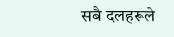सबै दलहरूले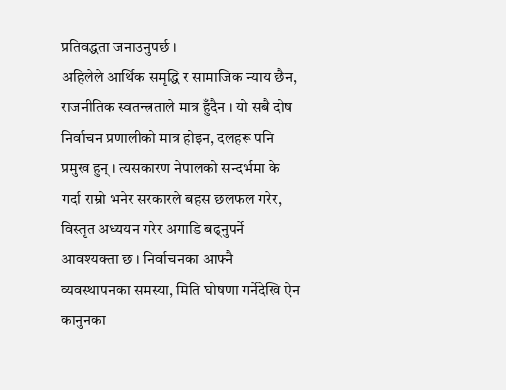प्रतिवद्धता जनाउनुपर्छ ।
अहिलेले आर्थिक समृद्धि र सामाजिक न्याय छैन, राजनीतिक स्वतन्त्रताले मात्र हुँदैन । यो सबै दोष निर्वाचन प्रणालीको मात्र होइन, दलहरू पनि प्रमुख हुन् । त्यसकारण नेपालको सन्दर्भमा के गर्दा राम्रो भनेर सरकारले बहस छलफल गरेर, विस्तृत अध्ययन गरेर अगाडि बढ्नुपर्ने आवश्यक्ता छ । निर्वाचनका आफ्नै व्यवस्थापनका समस्या, मिति घोषणा गर्नेदेखि ऐन कानुनका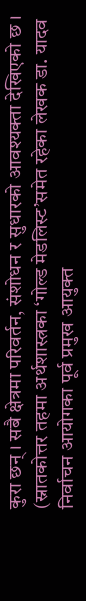कुरा छन् । सबै क्षेत्रमा परिवर्तन, संशोधन र सुधारको आवश्यक्ता देखिएको छ ।
(स्नातकोत्तर तहमा अर्थशास्त्रका ‘गोल्ड मेडलिस्ट’समेत रहेका लेखक डा. यादव निर्वाचन आयोगका पूर्व प्रमुख आयुक्त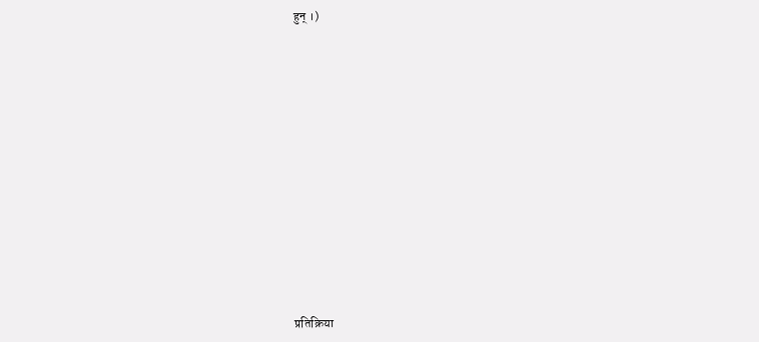हुन् ।)
















प्रतिक्रिया